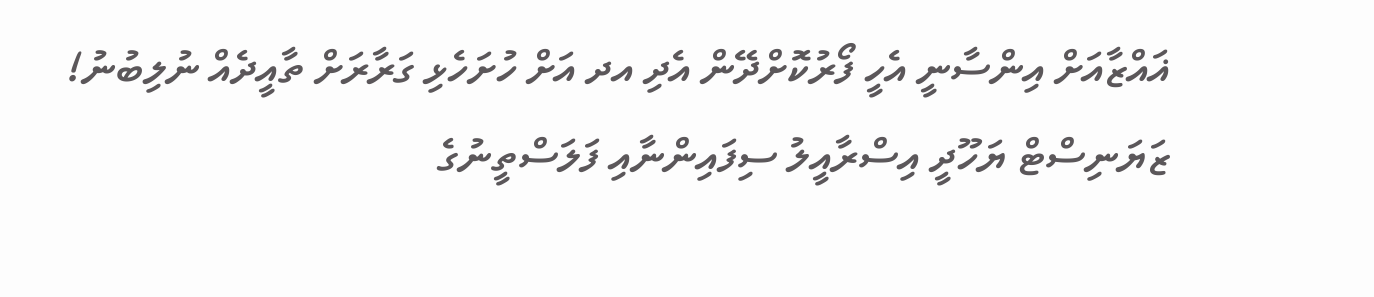ޣައްޒާއަށް އިންސާނީ އެހީ ފޯރުކޮށްދޭން އެދި އދ އަށް ހުށަހެޅި ގަރާރަށް ތާއީދެއް ނުލިބުނު!
ޒަޔަނިސްޓް ޔަހޫދީ އިސްރާއީލު ސިފައިންނާއި ފަލަސްތީނުގެ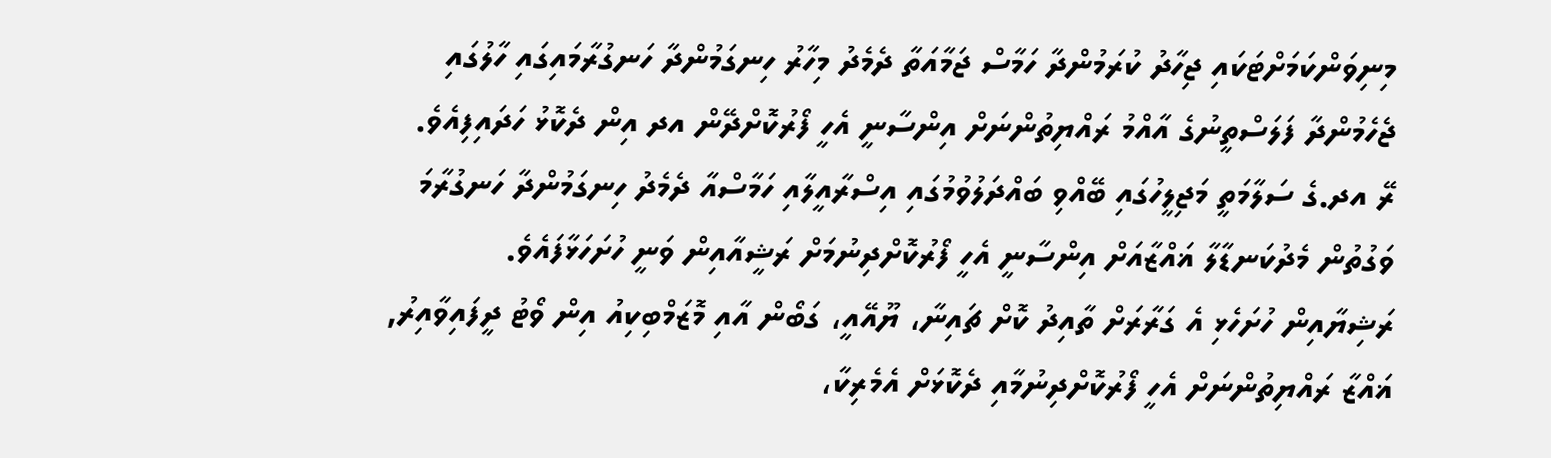މިނިވަންކަމަށްޓަކައި ޖިހާދު ކުރަމުންދާ ހަމާސް ޖަމާއަތާ ދެމެދު މިހާރު ހިނގަމުންދާ ހަނގުރާމައިގައި ހާލުގައި ޖެހެމުންދާ ފަލަސްތީނުގެ އާއްމު ރައްޔިތުންނަށް އިންސާނީ އެހީ ފޯރުކޮށްދޭން އދ އިން ދެކޮޅު ހަދައިފިއެވެ.
ރޭ އދ.ގެ ސަލާމަތީ މަޖިލީހުގައި ބޭއްވި ބައްދަލުވުމުގައި އިސްރާއީލާއި ހަމާސްއާ ދެމެދު ހިނގަމުންދާ ހަނގުރާމަ ވަގުތުން މެދުކަނޑާލާ ޣައްޒާއަށް އިންސާނީ އެހީ ފޯރުކޮށްދިނުމަށް ރަޝީއާއިން ވަނީ ހުށަހަޅާފައެވެ.
ރަޝިޔާއިން ހުށަހެޅި އެ ގަރާރަށް ތާއިދު ކޮށް ޗައިނާ، ޔޫއޭއީ، ގަބޯން އާއި މޮޒަމްބިކިއު އިން ވޯޓު ދީފައިވާއިރު, ޣައްޒާ ރައްޔިތުންނަށް އެހީ ފޯރުކޮށްދިނުމާއި ދެކޮޅަށް އެމެރިކާ،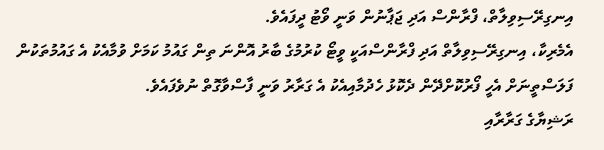އިނގިރޭސިވިލާތް، ފްރާންސް އަދި ޖަޕާނުން ވަނީ ވޯޓު ދީފައެވެ.
އެމެރިކާ، އިނގިރޭސިވިލާތް އަދި ފްރާންސްއަކީ ވީޓޯ ކުރުމުގެ ބާރު އޮންނަ ތިން ގައުމު ކަމަށް ވުމާއެކު އެ ގައުމުތަކުން ފަލަސްތީނަށް އެހީ ފޯރުކޮށްދޭން ދެކޮޅު ހެދުމާއިއެކު އެ ގަރާރު ވަނީ ފާސްވާގޮތް ނުވެފައެވެ.
ރަޝިޔާގެ ގަރާރާއި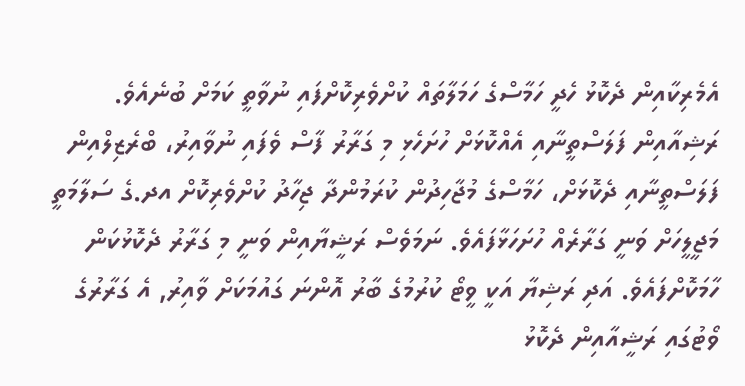އެމެރިކާއިން ދެކޮޅު ހެދީ ހަމާސްގެ ހަމަލާތައް ކުށްވެރިކޮށްފައި ނުވާތީ ކަމަށް ބުނެއެވެ.
ރަޝިއާއިން ފަލަސްތީނާއި އެއްކޮޅަށް ހުށަހެޅި މި ގަރާރު ފާސް ވެފައި ނުވާއިރު، ބްރެޒިލްއިން ފަލަސްތީނާއި ދެކޮޅަށް، ހަމާސްގެ މުޖާހިދުން ކުރަމުންދާ ޖިހާދު ކުށްވެރިކޮށް އދ.ގެ ސަލާމަތީ މަޖީލީހަށް ވަނީ ގަރާރެއް ހުށަހަޅާފައެވެ. ނަމަވެސް ރަޝީޔާއިން ވަނީ މި ގަރާރު ދެކޮޅުކަން ހާމަކޮށްފައެވެ. އަދި ރަޝިޔާ އަކީ ވީޓޯ ކުރުމުގެ ބާރު އޮންނަ ގައުމަކަށް ވާއިރު, އެ ގަރާރުގެ ވޯޓުގައި ރަޝީއާއިން ދެކޮޅު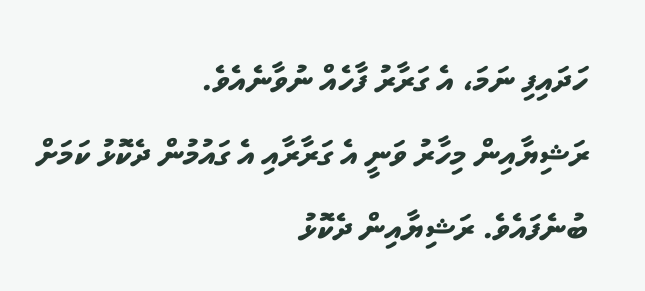ހަދައިފި ނަމަ، އެ ގަރާރު ފާހެއް ނުވާނެއެވެ.
ރަޝިޔާއިން މިހާރު ވަނީ އެ ގަރާރާއި އެ ގައުމުން ދެކޮޅު ކަމަށް ބުނެފައެވެ. ރަޝިޔާއިން ދެކޮޅު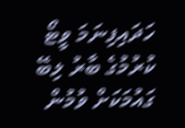ހަދައިފިނަމަ ވީޓޯ ކުރުމުގެ ބާރު ލިބޭ ގައުމަކަށް ވުމުން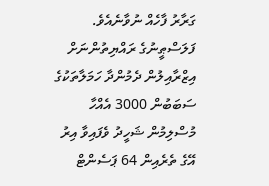ގަރާރު ފާހެއް ނުވާނެއެވެ.
ފަލަސްޠީނުގެ ރައްޔިތުންނަށް އިޒްރާއިލުން ދެމުންދާ ހަމަލާތަކުގެ ސަބަބުން 3000 އެއްހާ މުސްލިމުން ޝަހީދު ވެފައިވާ އިރު އޭގެ ތެރެއިން 64 ޕަސެންޓް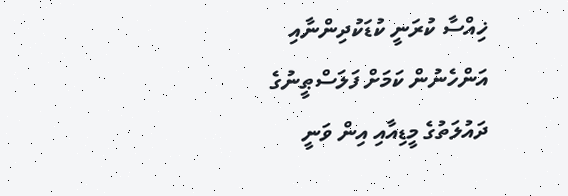ޚިއްސާ ކުރަނީ ކުޑަކުދިންނާއި އަންހެނުން ކަމަށް ފަލަސްޠީނުގެ ދައުލަތުގެ މީޑިއާއި އިން ވަނީ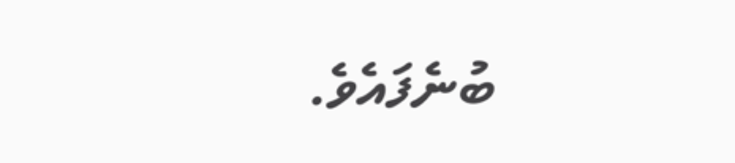ބުނެފައެވެ.